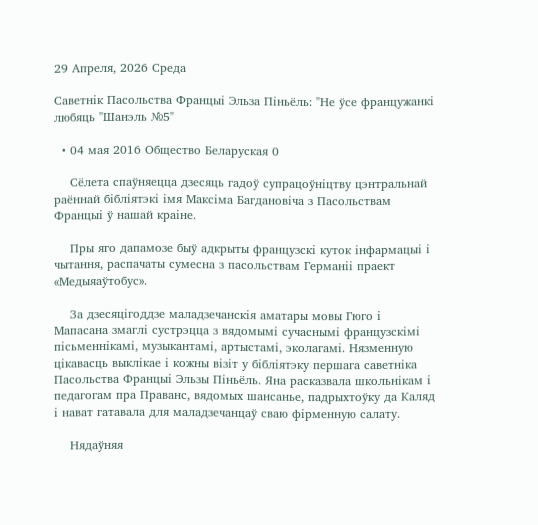29 Апреля, 2026 Среда

Саветнік Пасольства Францыі Эльза Піньёль: "Не ўсе францужанкі любяць "Шанэль №5"

  • 04 мая 2016 Общество Беларуская 0

    Сёлета спаўняецца дзесяць гадоў супрацоўніцтву цэнтральнай раённай бібліятэкі імя Максіма Багдановіча з Пасольствам Францыі ў нашай краіне.

    Пры яго дапамозе быў адкрыты французскі куток інфармацыі і чытання, распачаты сумесна з пасольствам Германіі праект «Медыяаўтобус».

    За дзесяцігоддзе маладзечанскія аматары мовы Гюго і Мапасана змаглі сустрэцца з вядомымі сучаснымі французскімі пісьменнікамі, музыкантамі, артыстамі, эколагамі. Нязменную цікавасць выклікае і кожны візіт у бібліятэку першага саветніка Пасольства Францыі Эльзы Піньёль. Яна расказвала школьнікам і педагогам пра Праванс, вядомых шансанье, падрыхтоўку да Каляд і нават гатавала для маладзечанцаў сваю фірменную салату.

    Нядаўняя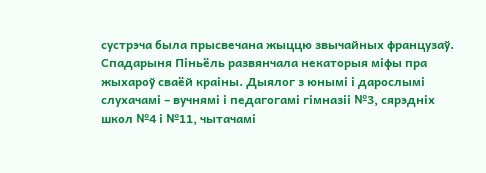сустрэча была прысвечана жыццю звычайных французаў. Спадарыня Піньёль развянчала некаторыя міфы пра жыхароў сваёй краіны. Дыялог з юнымі і дарослымі слухачамі – вучнямі і педагогамі гімназіі №3, сярэдніх школ №4 і №11, чытачамі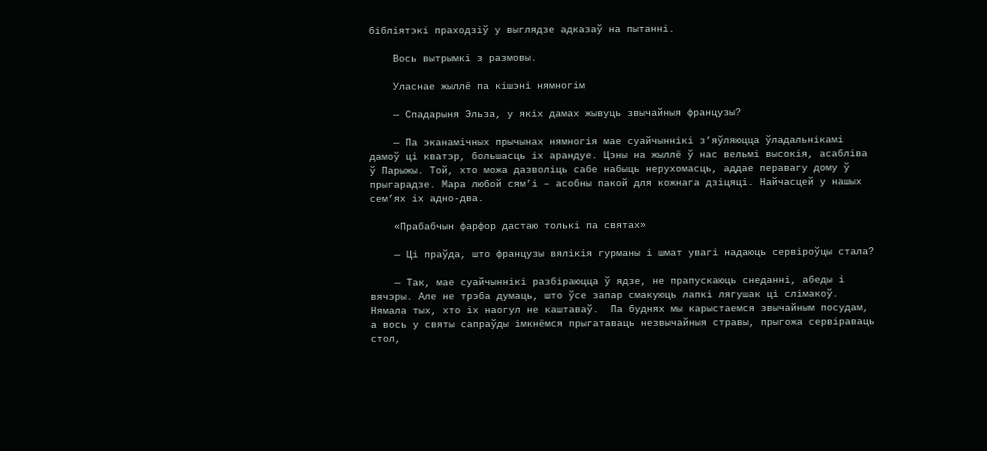бібліятэкі праходзіў у выглядзе адказаў на пытанні.

    Вось вытрымкі з размовы.

    Уласнае жыллё па кішэні нямногім

    — Спадарыня Эльза, у якіх дамах жывуць звычайныя французы?

    — Па эканамічных прычынах нямногія мае суайчыннікі з’яўляюцца ўладальнікамі дамоў ці кватэр, большасць іх арандуе. Цэны на жыллё ў нас вельмі высокія, асабліва ў Парыжы. Той, хто можа дазволіць сабе набыць нерухомасць, аддае перавагу дому ў прыгарадзе. Мара любой сям’і – асобны пакой для кожнага дзіцяці. Найчасцей у нашых сем’ях іх адно-два.

    «Прабабчын фарфор дастаю толькі па святах»

    — Ці праўда, што французы вялікія гурманы і шмат увагі надаюць сервіроўцы стала?

    — Так, мае суайчыннікі разбіраюцца ў ядзе, не прапускаюць снеданні, абеды і вячэры. Але не трэба думаць, што ўсе запар смакуюць лапкі лягушак ці слімакоў. Нямала тых, хто іх наогул не каштаваў.  Па буднях мы карыстаемся звычайным посудам, а вось у святы сапраўды імкнёмся прыгатаваць незвычайныя стравы, прыгожа сервіраваць стол,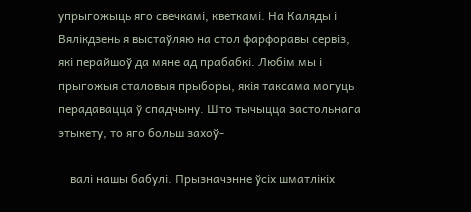упрыгожыць яго свечкамі, кветкамі. На Каляды і Вялікдзень я выстаўляю на стол фарфоравы сервіз, які перайшоў да мяне ад прабабкі. Любім мы і прыгожыя сталовыя прыборы, якія таксама могуць перадавацца ў спадчыну. Што тычыцца застольнага этыкету, то яго больш захоў-

    валі нашы бабулі. Прызначэнне ўсіх шматлікіх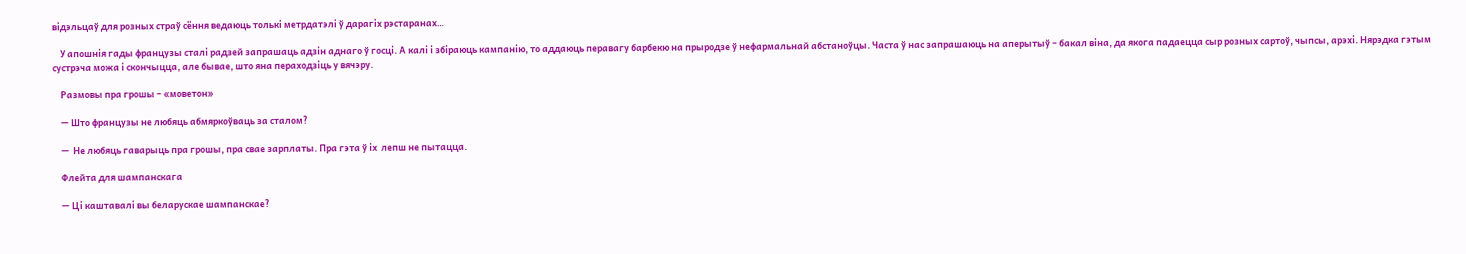відэльцаў для розных страў сёння ведаюць толькі метрдатэлі ў дарагіх рэстаранах…

    У апошнія гады французы сталі радзей запрашаць адзін аднаго ў госці. А калі і збіраюць кампанію, то аддаюць перавагу барбекю на прыродзе ў нефармальнай абстаноўцы. Часта ў нас запрашаюць на аперытыў – бакал віна, да якога падаецца сыр розных сартоў, чыпсы, арэхі. Нярэдка гэтым сустрэча можа і скончыцца, але бывае, што яна пераходзіць у вячэру.

    Размовы пра грошы – «моветон»

    — Што французы не любяць абмяркоўваць за сталом?

    —  Не любяць гаварыць пра грошы, пра свае зарплаты. Пра гэта ў іх  лепш не пытацца.

    Флейта для шампанскага

    — Ці каштавалі вы беларускае шампанскае?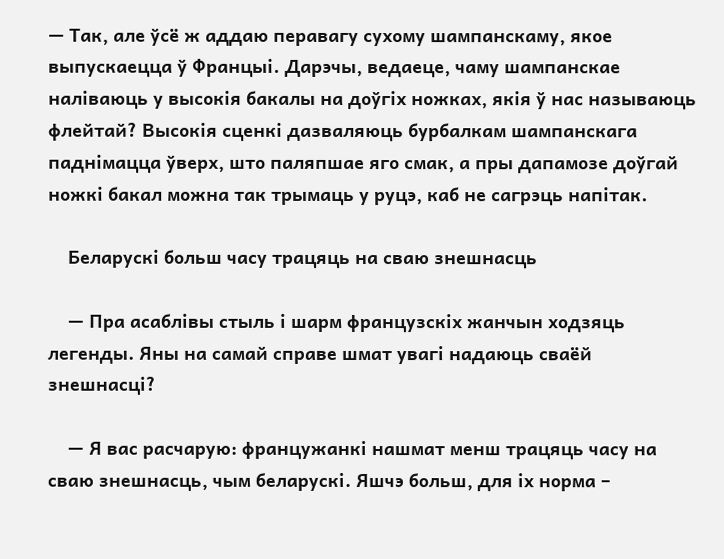— Так, але ўсё ж аддаю перавагу сухому шампанскаму, якое выпускаецца ў Францыі. Дарэчы, ведаеце, чаму шампанскае наліваюць у высокія бакалы на доўгіх ножках, якія ў нас называюць флейтай? Высокія сценкі дазваляюць бурбалкам шампанскага паднімацца ўверх, што паляпшае яго смак, а пры дапамозе доўгай ножкі бакал можна так трымаць у руцэ, каб не сагрэць напітак.

    Беларускі больш часу трацяць на сваю знешнасць

    — Пра асаблівы стыль і шарм французскіх жанчын ходзяць легенды. Яны на самай справе шмат увагі надаюць сваёй знешнасці?

    — Я вас расчарую: францужанкі нашмат менш трацяць часу на сваю знешнасць, чым беларускі. Яшчэ больш, для іх норма –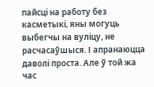пайсці на работу без касметыкі, яны могуць выбегчы на вуліцу, не расчасаўшыся. І апранаюцца даволі проста. Але ў той жа час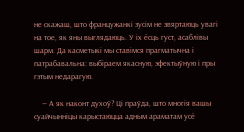не скажаш, што францужанкі зусім не звяртаюць увагі на тое, як яны выглядаюць. У іх ёсць густ, асаблівы шарм. Да касметыкі мы ставімся прагматычна і патрабавальна: выбіраем якасную, эфектыўную і пры гэтым недарагую.

    — А як наконт духоў? Ці праўда, што многія вашы суайчынніцы карыстаюцца адным араматам усё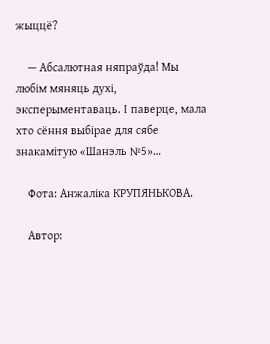жыццё?

    — Абсалютная няпраўда! Мы любім мяняць духі, эксперыментаваць. І паверце, мала хто сёння выбірае для сябе знакамітую «Шанэль №5»…

    Фота: Анжаліка КРУПЯНЬКОВА.

    Автор: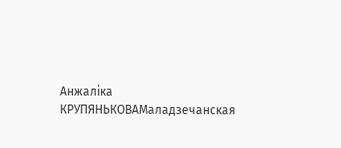Анжаліка КРУПЯНЬКОВАМаладзечанская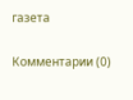газета

Комментарии (0)